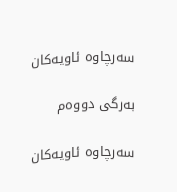سەرچاوە ئاویەکان

بەرگی دووەم

سەرچاوە ئاویەکان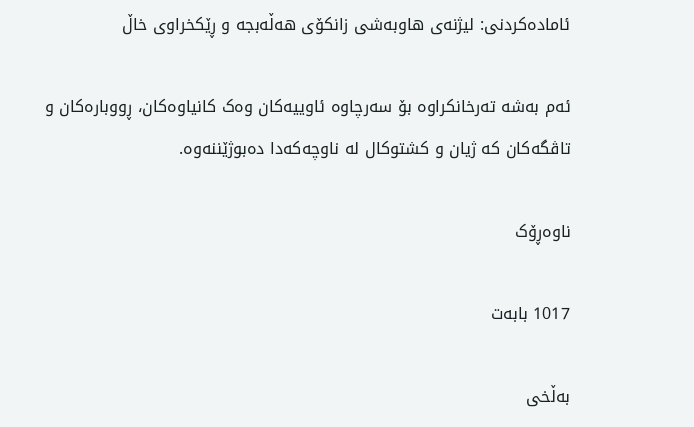ئامادەکردنی: لیژنه‌ی هاوبه‌شی زانكۆی هه‌ڵه‌بجه‌ و ڕێكخراوی خاڵ

ئەم بەشە تەرخانکراوە بۆ سەرچاوە ئاوییەکان وەک کانیاوەکان، ڕووبارەکان و تاڤگەکان کە ژیان و کشتوکال لە ناوچەکەدا دەبوژێننەوە.

ناوەڕۆک

1017 بابەت

بەڵخی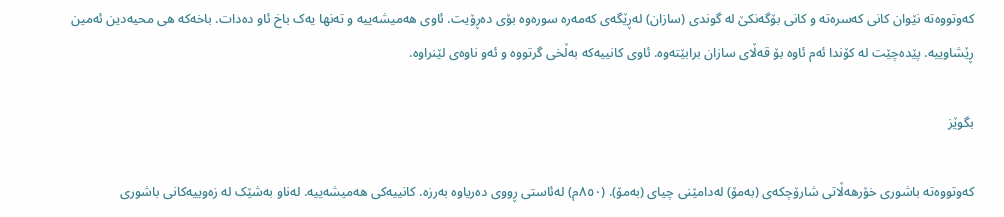کەوتووەتە نێوان کانی کەسرەتە و کانی بۆگەنکێ لە گوندی (سازان) لەڕێگەی کەمەرە سورەوە بۆی دەڕۆیت. ئاوی هەمیشەییە و تەنها یەک باخ ئاو دەدات. باخەکە هی محیەدین ئەمین ڕێشاوییە. پێدەچێت لە کۆندا ئەم ئاوە بۆ قەڵای سازان برابێتەوە. ئاوی کانییەکە بەڵخی گرتووە و ئەو ناوەی لێنراوە.

بگوێز

کەوتووەتە ‌باشوری خۆرهەڵاتى شارۆچکەی (بەمۆ) لەدامێنى چياى (بەمۆ). (٨٥٠م) لەئاستى ڕووى دەرياوه بەرزە. کانییەکی هەمیشەییە. لەناو بەشێک لە زەويیەکانى باشورى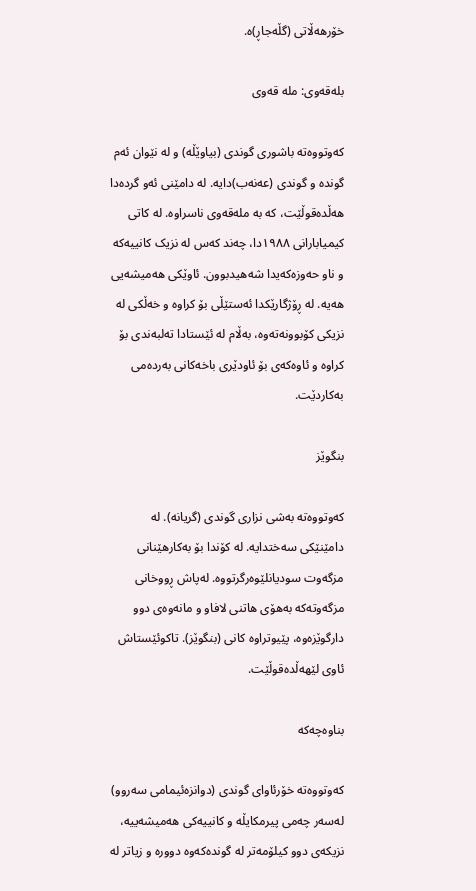خۆرهەڵاتى (گڵەجاڕ)ە.

بلەقەوى: ملە قەوی

کەوتووەتە باشوری گوندی (بیاوێڵە) و له ‌نێوان ئەم گوندە و گوندی (عەنەب)دایە. له ‌دامێنی ئەو گردەدا هەڵدەقوڵێت، کە بە ملەقەوی ناسراوە. لە کاتی کیمیابارانی ١٩٨٨دا، چەند کەس لە نزیک کانییەکە و ناو حەوزەکەیدا شەهیدبوون. ئاوێکی هەمیشەیی هەیە. له ڕۆژگارێکدا ئەستێڵی بۆ کراوە و خەڵکی لە نزیکی کۆبوونەتەوە، بەڵام لە ئێستادا تەلبەندی بۆ کراوە و ئاوەکەی بۆ ئاودێری باخەکانی بەردەمی بەکاردێت.

بنگوێز

کەوتووەتە بەشی نزاری گوندی (گریانە). لە دامێنێکی سەختدایە. لە کۆندا بۆ بەکارهێنانی مزگەوت سودیانلێوەرگرتووە. لەپاش ڕووخانی مزگەوتەکە بەهۆی هاتنی لافاو و مانەوەی دوو دارگوێزەوە، پێیوتراوە کانی (بنگوێز). تاکوئێستاش ئاوی لێهەڵدەقوڵێت.

بناوەچەکە

کەوتووەتە‌ خۆرئاواى گوندى (دوانزەئيمامى سەروو) لەسەر چەمى پيرمکايڵه و کانيیەکى هەميشەييە، نزيکەى دوو کيلۆمەتر لە گوندەکەوە دوورە و زياتر لە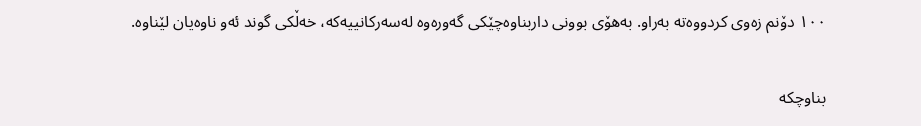١٠٠ دۆنم زەوى کردووەتە بەراو. بەهۆى بوونى داربناوەچێکى گەورەوە لەسەرکانيیەکە، خەڵکى گوند ئەو ناوەیان لێناوە.

بناوچکە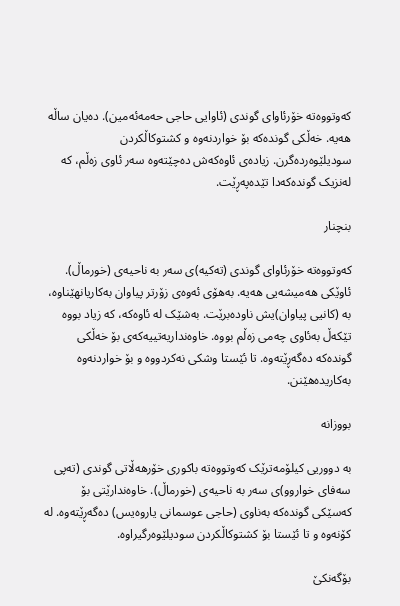کەوتووەتە خۆرئاوای گوندی (ئاوایی حاجی حەمەئەمین). دەیان ساڵە هەیە. خەڵکی گوندەکە بۆ خواردنەوە و کشتوکاڵکردن سودیلێوەردەگرن. زیادەی ئاوەکەش دەچێتەوە سەر ئاوی زەڵم، کە لەنزیک گوندەکەدا تێدەپەڕێت.

بنچنار

کەوتووەتە خۆرئاوای گوندی (تەکیە)ی سەر بە ناحیەی (خورماڵ). ئاوێکی هەمیشەیی هەیە. بەهۆی ئەوەی زۆرتر پیاوان بەکاریانهێناوە، بە (کانیی پیاوان)یش ناودەبرێت. بەشێک لە ئاوەکە، کە زیاد بووە تێکەڵ بەئاوی چەمی زەڵم بووە. خاوەنداریەتییەکەی بۆ خەڵکی گوندەکە دەگەڕێتەوە. تا ئێستا وشکی نەکردووه و بۆ خواردنەوە بەکاریدەهێنن.

بووزانە

به ‌دووریی کیلۆمەترێک کەوتووەتە باکوری خۆرهەڵاتی گوندی (تەپی سەفای خواروو)ی سەر بە ناحیەی (خورماڵ). خاوەندارێتی بۆ کەسێکى گوندەکە بەناوى (حاجی عوسمانی یاروەیس) دەگەڕێتەوە. لە کۆنەوە و تا ئێستا بۆ کشتوکاڵکردن سودیلێوەرگیراوە.

بۆگەنکێ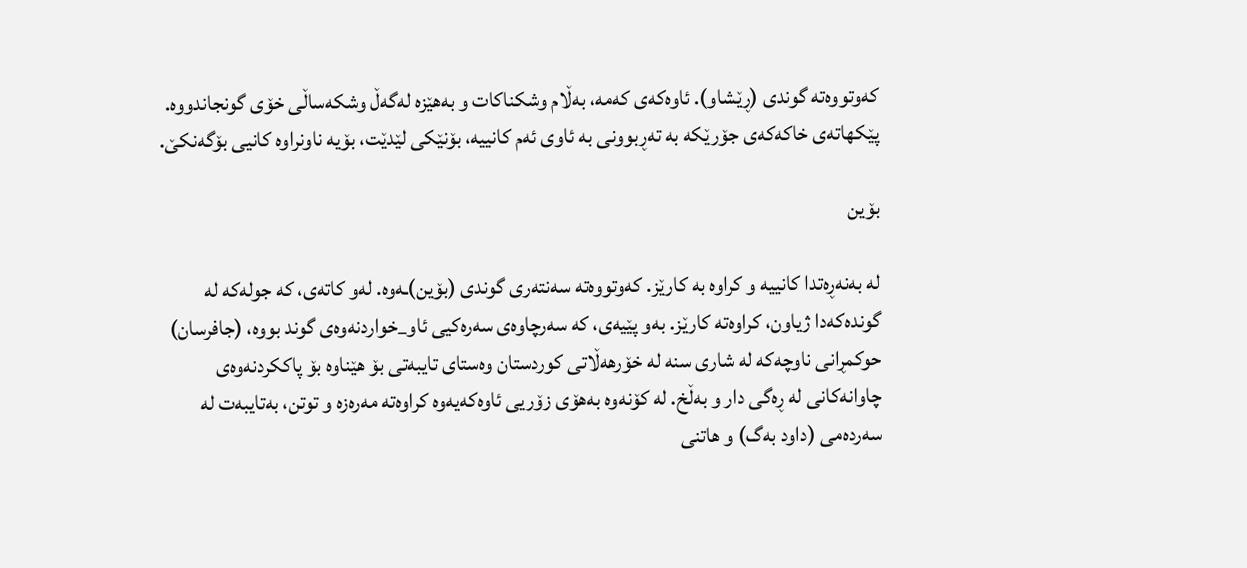کەوتووەتە گوندی (ڕێشاو). ئاوەکەی کەمە، بەڵام وشکناکات و بەهێزە لەگەڵ وشکەساڵی خۆی گونجاندووە. پێکهاتەی خاکەکەی جۆرێکە بە تەڕبوونی بە ئاوی ئەم کانییە، بۆنێکی لێدێت، بۆیە ناونراوە کانیی بۆگەنکێ.

بۆین

لە بەنەڕەتدا کانییە و کراوە بە کارێز. کەوتووەتە سەنتەری گوندی (بۆین)ـەوە. لەو کاتەی، کە جولەکە لە گوندەکەدا ژیاون، کراوەتە کارێز. بەو پێیەی، کە سەرچاوەی سەرەکیی ئاو_خواردنەوەی گوند بووە، (جافرسان) حوکمڕانی ناوچەکە لە شاری سنە لە خۆرهەڵاتی کوردستان وەستای تایبەتی بۆ هێناوە بۆ پاککردنەوەی چاوانەکانی لە ڕەگی دار و بەڵخ. لە کۆنەوە بەهۆی زۆریی ئاوەکەیەوە کراوەتە مەرەزە و توتن، بەتایبەت لە سەردەمی (داود بەگ) و هاتنی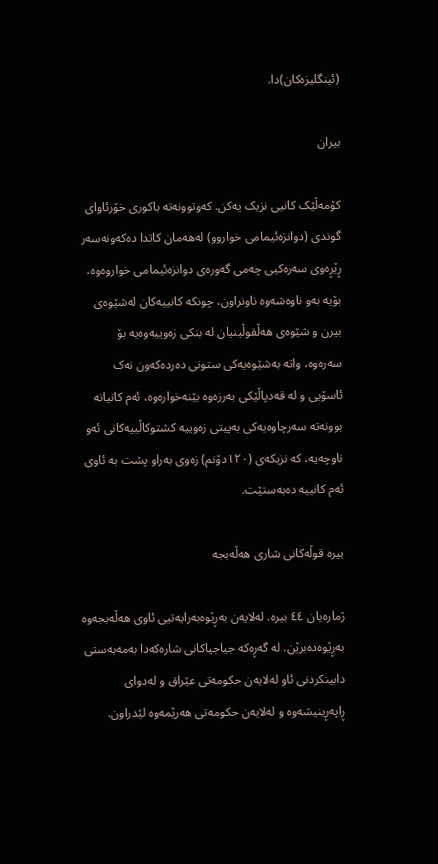(ئینگلیزەکان)دا.

بیران

کۆمەڵێک کانیی نزیک یەکن. کەوتوونەتە باکوری خۆرئاوای گوندی (دوانزەئیمامی خواروو) لەهەمان کاتدا دەکەونەسەر ڕێڕەوی سەرەکیی چەمی گەورەی دوانزەئیمامی خواروەوە، بۆیە بەو ناوەشەوە ناونراون، چونکە کانییەکان لەشێوەی بیرن و شێوەی هەڵقوڵینیان لە بنکی زەوییەوەیە بۆ سەرەوە، واتە بەشێوەیەکی ستونی دەردەکەون نەک ئاسۆیی و لە قەدپاڵێکی بەرزەوە بێنەخوارەوە، ئەم کانیانە بوونەتە سەرچاوەیەکی بەپیتی زەوییە کشتوکاڵییەکانی ئەو ناوچەیە، کە نزیکەی (١٢٠دۆنم) زەوی بەراو پشت بە ئاوی ئەم کانییە دەبەستێت.

بیرە قوڵەکانی شاری هەڵەبجە

ژمارەیان ٤٤ بیرە. لەلایەن بەڕێوەبەرایەتیی ئاوی هەڵەبجەوە بەڕێوەدەبرێن. لە گەڕەکە جیاجیاکانی شارەکەدا بەمەبەستی دابینکردنی ئاو لەلایەن حکومەتی عێراق و لەدوای ڕاپەڕینیشەوە و لەلایەن حکومەتی هەرێمەوە لێدراون.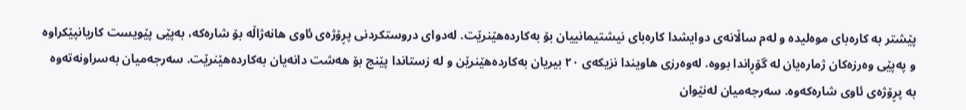پێشتر بە کارەبای موەلیدە و لەم ساڵانەی دوایشدا کارەبای نیشتیمانییان بۆ بەکاردەهێنرێت. لەدوای دروستکردنی پڕۆژەی ئاوی هانەژاڵە بۆ شارەکە، بەپێی پێویست کاریانپێکراوە و پەپێی وەرزەکان ژمارەیان لە گۆڕاندا بووە. لەوەرزی هاویندا نزیکەی ٢٠ بیریان بەکاردەهێنرێن و لە زستاندا پێنج بۆ هەشت دانەیان بەکاردەهێنرێت. سەرجەمیان بەسراونەتەوە بە پڕۆژەی ئاوی شارەکەوە. سەرجەمیان لەنێوان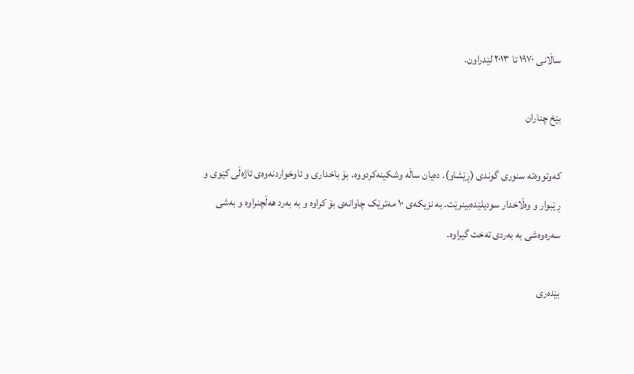ساڵانی ١٩٧٠ تا ٢٠١٣ لێدراون.

بێخ چناران

کەوتووەتە سنوری گوندی (ڕێشاو). دەیان ساڵە وشکینەکردووە. بۆ باخداری و ئاوخواردنەوەی ئاژەڵی کێوی و ڕێبوار و وەڵاخدار سودیلێدەبینرێت. بە نزیکەی ١٠ مەترێک چاوانەی بۆ کراوە و بە بەرد هەڵچنراوە و بەشی سەرەوەشی بە بەردی تەخت گیراوە.

بێدەری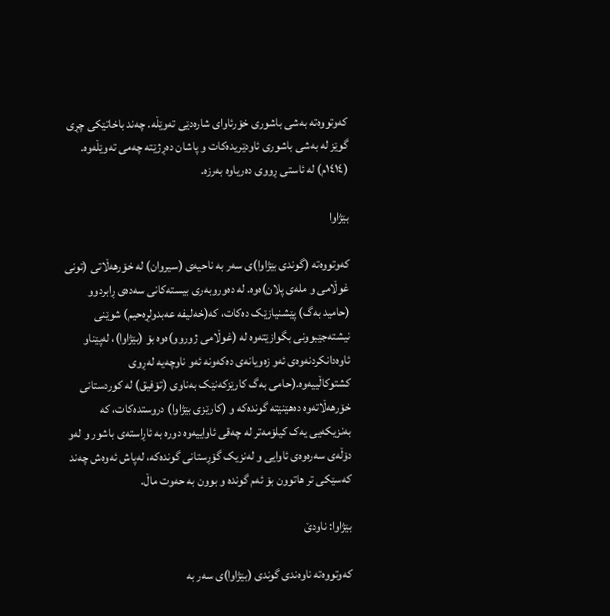کەوتووەتە بەشی باشوری خۆرئاوای شارەدێی تەوێڵە. چەند باخاتێکی چڕی گوێز لە بەشی باشوری ئاودێریدەکات و پاشان دەڕژێتە چەمی تەوێڵەوە. (١٤١٤م) لە ئاستی ڕووی دەریاوە بەرزە.

بێژاوا

کەوتووەتە (گوندى بێژاوا)ی سەر بە ناحیەی (سيروان) لە خۆرهەڵاتى (تونى غوڵامى و ملەى پلان)ەوە. لە دەوروبەرى بيستەکانى سەدەى ڕابردوو (حاميد بەگ) پێشنيازێک دەکات، کە(خەليفە عەبدولڕەحيم) شوێنى نيشتەجێبوونى بگوازێتەوە لە (غوڵامى ژوروو)ەوە بۆ (بێژاوا)، لەپێناو ئاوەدانکردنەوەى ئەو زەويانەى دەکەونە ئەو ناوچەيە لەڕوى کشتوکاڵيیەوە.(حامى بەگ کارێزکەنێک بەناوى (تۆفيق) لە کوردستانى خۆرهەڵاتەوە دەهێنێتە گوندەکە و (کارێزى بێژاوا) دروستدەکات، کە بەنزيکەيى يەک کيلۆمەتر لە چەقى ئاواييەوە دورە بە ئاڕاستەى باشور و لەو دۆڵەى سەرەوەى ئاوايى و لەنزيک گۆڕستانى گوندەکە، لەپاش ئەوەش چەند کەسێکى تر هاتوون بۆ ئەم گوندە و بوون بە حەوت ماڵ.

بێژاوا: ناودێ

کەوتووەتە ناوەندى گوندى (بێژاوا)ی سەر بە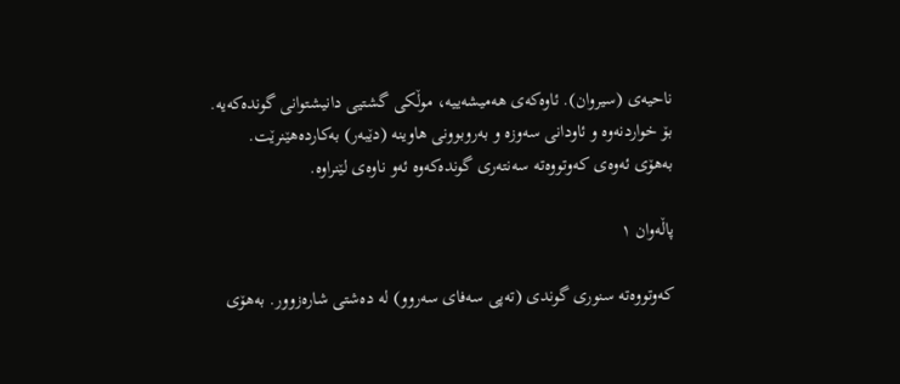ناحیەی (سیروان). ئاوەکەى هەميشەييە، موڵکى گشتیى دانيشتوانى گوندەکەيە. بۆ خواردنەوە و ئاودانى سەوزە و بەروبوونى هاوينە (دێبەر) بەکاردەهێنرێت. بەهۆی ئەوەی کەوتووەتە سەنتەرى گوندەکەوە ئەو ناوەی لێنراوە.

پاڵەوان ١

کەوتووەتە سنوری گوندی (تەپی سەفای سەروو) لە دەشتی شارەزوور. بەهۆی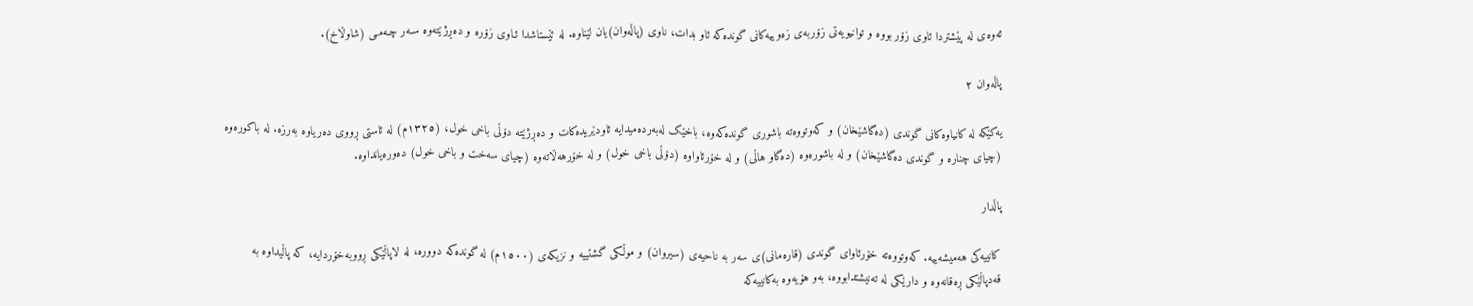ئەوەی لە پێشتردا ئاوی زۆر بووە و توانیویەتی زۆربەی زەوییەکانی گوندەکە ئاو بدات، ناوی (پاڵەوان)یان لێناوە. لە ئێستاشدا ئـاوی زۆرە و دەڕژێتەوە سـەر چـەمـی (شاوڵاخ).

پاڵەوان ٢

یەکێکە لە کانیاوەکانی گوندی (دەگاشێخان) و کەوتووەتە باشوری گوندەکەوە، باخێک لەبەردەمیدایە ئاودێریدەکات و دەڕژێتە دۆڵی باخی خول، (١٣٢٥م) لە ئاستی ڕووی دەریاوە بەرزە. لە باکورەوە (چیای چنارە و گوندی دەگاشێخان) و لە باشورەوە (دەگاو هاڵی) و لە خۆرئاواوە (دۆڵی باخی خول) و لە خۆرهەڵاتەوە (چیای سەخت و باخی خول) دەورەیانداوە.

پاڵدار

کانيیەکى هەميشەييە. کەوتووەتە خۆرئاواى گوندى (قارەمانى)ی سەر بە ناحیەی (سیروان) و موڵکى گشتیيە و نزيکەى (١٥٠٠م) لە گوندەکە دوورە، لە لاپاڵێکى ڕووبەخۆردايە، کە پاڵیداوە بە قەدپاڵێکى ڕەقانەوە و دارێکى له ‌تەنيشتدابووە، بەو هۆيەوە بەکانيیەکە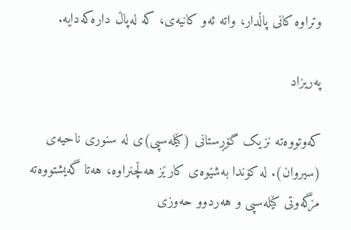وتراوە کانى پاڵدار، واتە ئەو کانيەى، کە لەپاڵ دارەکەدايە.

پەریزاد

کەوتووەتە نزیک گۆڕستانی (کێلەسپی)ی لە سنوری ناحیەی (سیروان). لە کۆندا بەشێوەی کارێز هەڵچنراوە، هەتا گەیشتووەتە مزگەوتی کێلەسپی و هەردوو حەوزی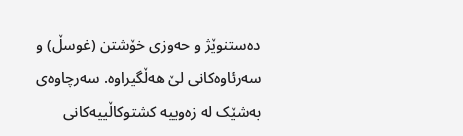دەستنوێژ و حەوزی خۆشتن (غوسڵ) و سەرئاوەکانی لێ هەڵگیراوە. سەرچاوەی بەشێک لە زەوییە کشتوکاڵییەکانی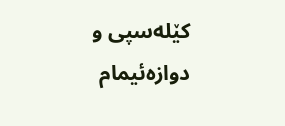کێلەسپی و دوازەئیمام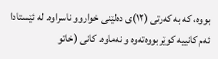بووە، کە بە کەرتی (١٢)ی دەلێنی خواروو ناسراوە. لە ئێستادا ئەم کانییە کوێربووەتەوە و نەماوە. کانی (خاتو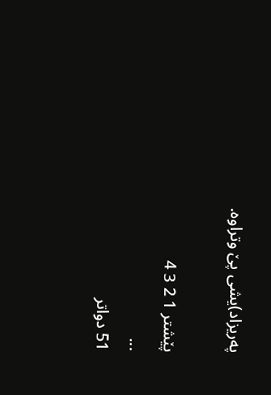پەریزاد)یشی پێ وتراوە.

پێشتر 1 2 3 4
...
51 دواتر